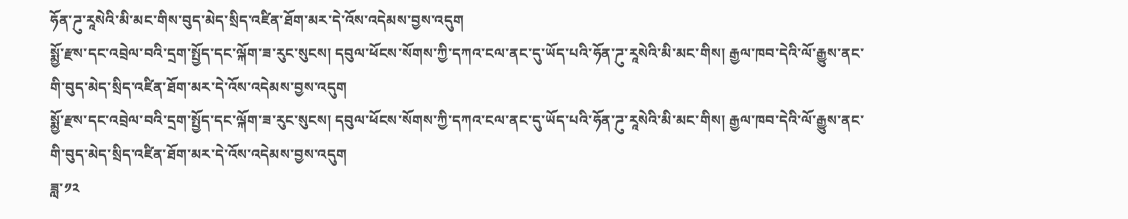ཧོན་ཌུ་རཱསེའི་མི་མང་གིས་བུད་མེད་སྲིད་འཛིན་ཐོག་མར་དེ་འོས་འདེམས་བྱས་འདུག
སྨྱོ་རྫས་དང་འབྲེལ་བའི་དྲག་སྤྱོད་དང་ལྐོག་ཟ་རུང་སུངས། དབུལ་ཕོངས་སོགས་ཀྱི་དཀའ་ངལ་ནང་དུ་ཡོད་པའི་ཧོན་ཌུ་རཱསེའི་མི་མང་གིས། རྒྱལ་ཁབ་དེའི་ལོ་རྒྱུས་ནང་གི་བུད་མེད་སྲིད་འཛིན་ཐོག་མར་དེ་འོས་འདེམས་བྱས་འདུག
སྨྱོ་རྫས་དང་འབྲེལ་བའི་དྲག་སྤྱོད་དང་ལྐོག་ཟ་རུང་སུངས། དབུལ་ཕོངས་སོགས་ཀྱི་དཀའ་ངལ་ནང་དུ་ཡོད་པའི་ཧོན་ཌུ་རཱསེའི་མི་མང་གིས། རྒྱལ་ཁབ་དེའི་ལོ་རྒྱུས་ནང་གི་བུད་མེད་སྲིད་འཛིན་ཐོག་མར་དེ་འོས་འདེམས་བྱས་འདུག
ཟླ་༡༢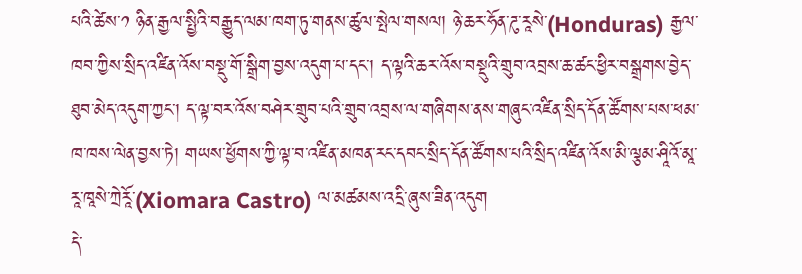པའི་ཚེས་༡ ཉིན་རྒྱལ་སྤྱིའི་བརྒྱུད་ལམ་ཁག་ཏུ་གནས་ཚུལ་སྤེལ་གསལ། ཉེ་ཆར་ཧོན་ཌུ་རཱསེ་(Honduras) རྒྱལ་ཁབ་ཀྱིས་སྲིད་འཛིན་འོས་བསྡུ་གོ་སྒྲིག་བྱས་འདུག་པ་དང་། ད་ལྟའི་ཆར་འོས་བསྡུའི་གྲུབ་འབྲས་ཆ་ཚང་ཕྱིར་བསྒྲགས་བྱེད་ཐུབ་མེད་འདུག་ཀྱང་། ད་ལྟ་བར་འོས་བཤེར་གྲུབ་པའི་གྲུབ་འབྲས་ལ་གཞིགས་ནས་གཞུང་འཛིན་སྲིད་དོན་ཚོགས་པས་ཕམ་ཁ་ཁས་ལེན་བྱས་ཏེ། གཡས་ཕྱོགས་ཀྱི་ལྟ་བ་འཛིན་མཁན་རང་དབང་སྲིད་དོན་ཚོགས་པའི་སྲིད་འཛིན་འོས་མི་ལྕམ་ཤཱིའོ་མཱ་རཱ་ཁཱསེ་ཀྲེརཱོ་(Xiomara Castro) ལ་མཚམས་འདྲི་ཞུས་ཟིན་འདུག
དེ་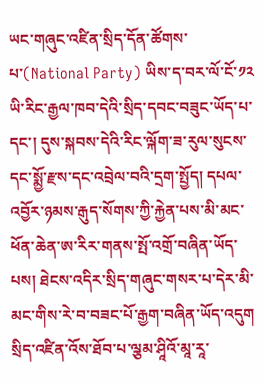ཡང་གཞུང་འཛིན་སྲིད་དོན་ཚོགས་པ་(National Party) ཡིས་ད་བར་ལོ་ངོ་༡༢ ཡི་རིང་རྒྱལ་ཁབ་དེའི་སྲིད་དབང་བཟུང་ཡོད་པ་དང་། དུས་སྐབས་དེའི་རིང་ལྐོག་ཟ་རུལ་སུངས་དང་སྨྱོ་རྫས་དང་འབྲེལ་བའི་དྲག་སྤྱོད། དཔལ་འབྱོར་ཉམས་རྒུད་སོགས་ཀྱི་རྐྱེན་པས་མི་མང་ཕོན་ཆེན་ཨ་རིར་གནས་སྤོ་འགྲོ་བཞིན་ཡོད་པས། ཐེངས་འདིར་སྲིད་གཞུང་གསར་པ་དེར་མི་མང་གིས་རེ་བ་བཟང་པོ་རྒྱག་བཞིན་ཡོད་འདུག
སྲིད་འཛིན་འོས་ཐོབ་པ་ལྕམ་ཤཱིའོ་མཱ་རཱ་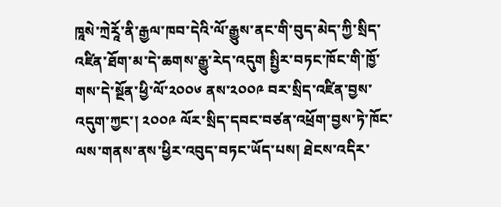ཁཱསེ་ཀྲེརཱོ་ནི་རྒྱལ་ཁབ་དེའི་ལོ་རྒྱུས་ནང་གི་བུད་མེད་ཀྱི་སྲིད་འཛིན་ཐོག་མ་དེ་ཆགས་རྒྱུ་རེད་འདུག སྤྱིར་བཏང་ཁོང་གི་ཁྱོ་གས་དེ་སྔོན་ཕྱི་ལོ་༢༠༠༦ ནས་༢༠༠༩ བར་སྲིད་འཛིན་བྱས་འདུག་ཀྱང་། ༢༠༠༩ ལོར་སྲིད་དབང་བཙན་འཕྲོག་བྱས་ཏེ་ཁོང་ལས་གནས་ནས་ཕྱིར་འབུད་བཏང་ཡོད་པས། ཐེངས་འདིར་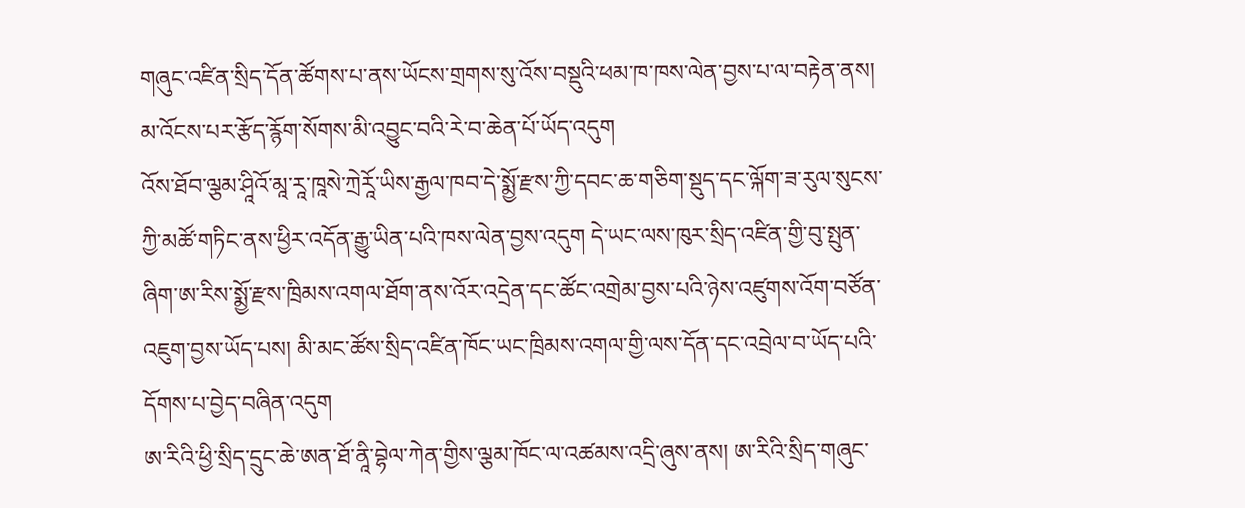གཞུང་འཛིན་སྲིད་དོན་ཚོགས་པ་ནས་ཡོངས་གྲགས་སུ་འོས་བསྡུའི་ཕམ་ཁ་ཁས་ལེན་བྱས་པ་ལ་བརྟེན་ནས། མ་འོངས་པར་རྩོད་རྙོག་སོགས་མི་འབྱུང་བའི་རེ་བ་ཆེན་པོ་ཡོད་འདུག
འོས་ཐོབ་ལྕམ་ཤཱིའོ་མཱ་རཱ་ཁཱསེ་ཀྲེརཱོ་ཡིས་རྒྱལ་ཁབ་དེ་སྨྱོ་རྫས་ཀྱི་དབང་ཆ་གཅིག་སྡུད་དང་ལྐོག་ཟ་རུལ་སུངས་ཀྱི་མཚོ་གཏིང་ནས་ཕྱིར་འདོན་རྒྱུ་ཡིན་པའི་ཁས་ལེན་བྱས་འདུག དེ་ཡང་ལས་ཁུར་སྲིད་འཛིན་གྱི་བུ་སྤུན་ཞིག་ཨ་རིས་སྨྱོ་རྫས་ཁྲིམས་འགལ་ཐོག་ནས་འོར་འདྲེན་དང་ཚོང་འགྲེམ་བྱས་པའི་ཉེས་འཛུགས་འོག་བཙོན་འཇུག་བྱས་ཡོད་པས། མི་མང་ཚོས་སྲིད་འཛིན་ཁོང་ཡང་ཁྲིམས་འགལ་གྱི་ལས་དོན་དང་འབྲེལ་བ་ཡོད་པའི་དོགས་པ་བྱེད་བཞིན་འདུག
ཨ་རིའི་ཕྱི་སྲིད་དྲུང་ཆེ་ཨན་ཐོ་ནཱི་བྷེལ་ཀེན་གྱིས་ལྕམ་ཁོང་ལ་འཚམས་འདྲི་ཞུས་ནས། ཨ་རིའི་སྲིད་གཞུང་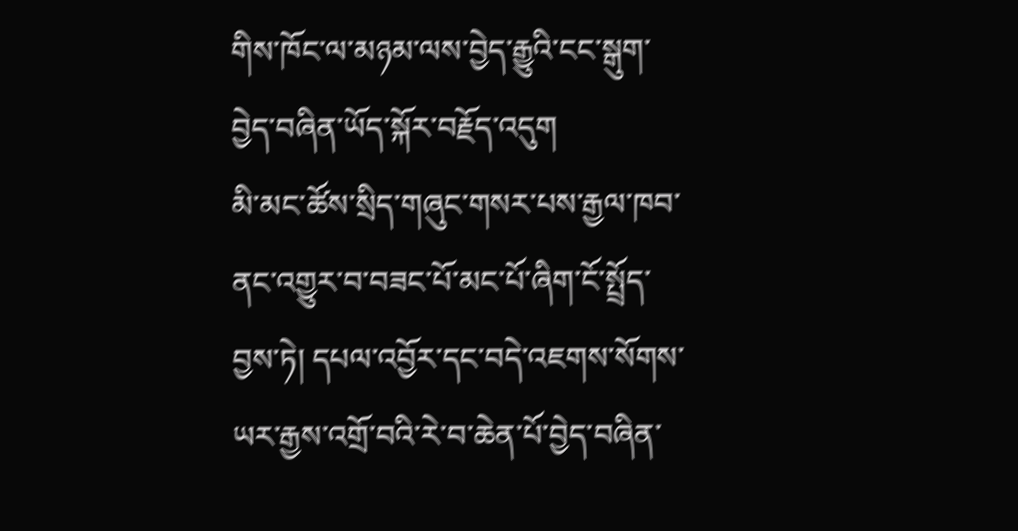གིས་ཁོང་ལ་མཉམ་ལས་བྱེད་རྒྱུའི་ངང་སྒུག་བྱེད་བཞིན་ཡོད་སྐོར་བརྗོད་འདུག
མི་མང་ཚོས་སྲིད་གཞུང་གསར་པས་རྒྱལ་ཁབ་ནང་འགྱུར་བ་བཟང་པོ་མང་པོ་ཞིག་ངོ་སྤྲོད་བྱས་ཏེ། དཔལ་འབྱོར་དང་བདེ་འཇགས་སོགས་ཡར་རྒྱས་འགྲོ་བའི་རེ་བ་ཆེན་པོ་བྱེད་བཞིན་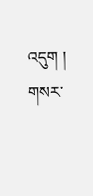འདུག །
གསར་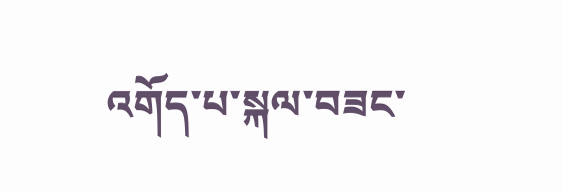འགོད་པ་སྐལ་བཟང་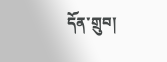དོན་གྲུབ།